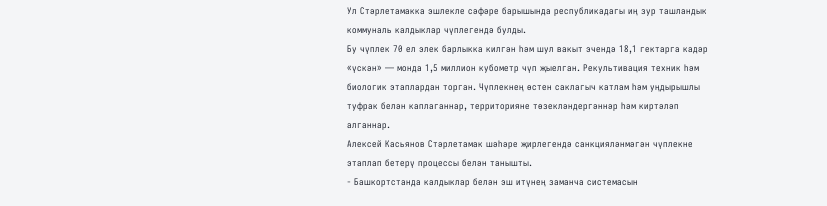Ул Стәрлетамакка эшлекле сәфәре барышында республикадагы иң зур ташландык коммуналь калдыклар чүплегендә булды.
Бу чүплек 70 ел элек барлыкка килгән һәм шул вакыт эчендә 18,1 гектарга кадәр «үскән» — монда 1,5 миллион кубометр чүп җыелган. Рекультивация техник һәм биологик этаплардан торган. Чүплекнең өстен саклагыч катлам һәм уңдырышлы туфрак белән каплаганнар, территорияне төзекләндергәннәр һәм киртәләп алганнар.
Алексей Касьянов Стәрлетамак шәһәре җирлегендә санкцияләнмәгән чүплекне этаплап бетерү процессы белән танышты.
- Башкортстанда калдыклар белән эш итүнең заманча системасын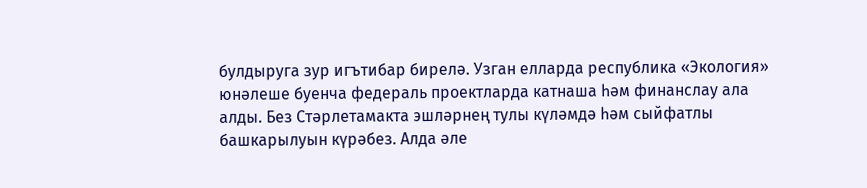булдыруга зур игътибар бирелә. Узган елларда республика «Экология» юнәлеше буенча федераль проектларда катнаша һәм финанслау ала алды. Без Стәрлетамакта эшләрнең тулы күләмдә һәм сыйфатлы башкарылуын күрәбез. Алда әле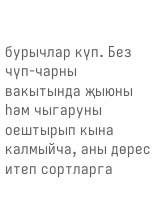бурычлар күп. Без чүп-чарны вакытында җыюны һәм чыгаруны оештырып кына калмыйча, аны дөрес итеп сортларга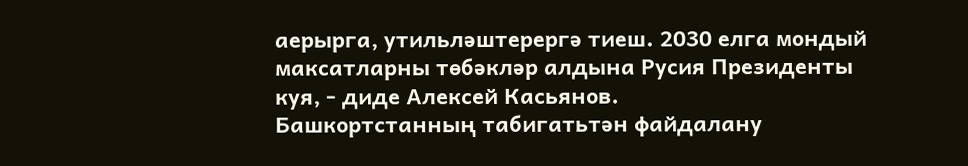аерырга, утильләштерергә тиеш. 2030 елга мондый максатларны төбәкләр алдына Русия Президенты куя, - диде Алексей Касьянов.
Башкортстанның табигатьтән файдалану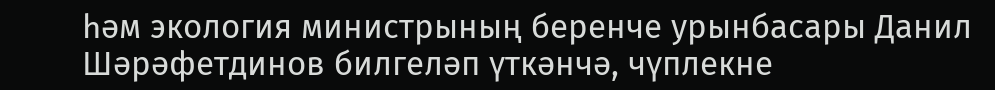һәм экология министрының беренче урынбасары Данил Шәрәфетдинов билгеләп үткәнчә, чүплекне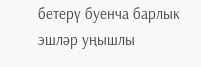бетерү буенча барлык эшләр уңышлы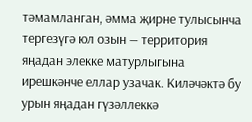тәмамланган, әмма җирне тулысынча тергезүгә юл озын — территория яңадан элекке матурлыгына ирешкәнче еллар узачак. Киләчәктә бу урын яңадан гүзәллеккә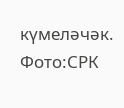күмеләчәк.
Фото:СРК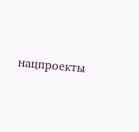нацпроекты